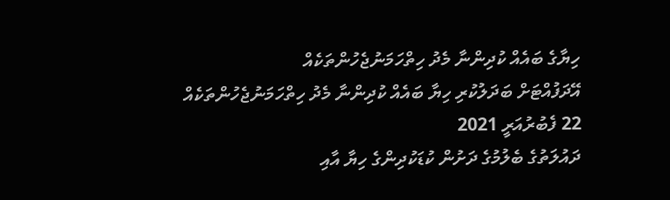ހިޔާގެ ބައެއް ކުދިންނާ މެދު ހިތްހަމަނުޖެހުންތަކެއް
އޭދަފުއްޓަށް ބަދަލުކުރި ހިޔާ ބައެއް ކުދިންނާ މެދު ހިތްހަމަނުޖެހުންތަކެއް
22 ފެބުރުއަރީ 2021
ދައުލަތުގެ ބެލުމުގެ ދަށުން ކުޑަކުދިންގެ ހިޔާ އާއި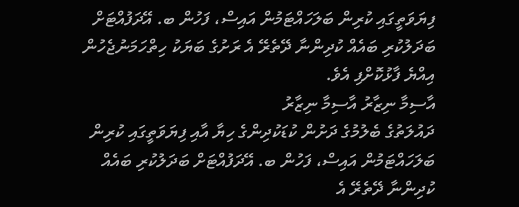ފިޔަވަތީގައި ކުރިން ބަލަހައްޓަމުން އައިސް، ފަހުން ބ. އޭދަފުއްޓަށް ބަދަލުކުރި ބައެއް ކުދިންނާ ދޭތެރޭ އެ ރަށުގެ ބަޔަކު ހިތްހަމަނުޖެހުން އިއްޔެ ފާޅުކޮށްފި އެވެ.
އާސިމާ ނިޒާރު އާސިމާ ނިޒާރު
ދައުލަތުގެ ބެލުމުގެ ދަށުން ކުޑަކުދިންގެ ހިޔާ އާއި ފިޔަވަތީގައި ކުރިން ބަލަހައްޓަމުން އައިސް، ފަހުން ބ. އޭދަފުއްޓަށް ބަދަލުކުރި ބައެއް ކުދިންނާ ދޭތެރޭ އެ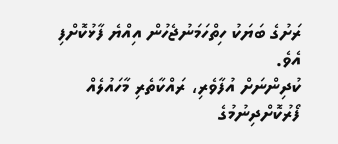ރަށުގެ ބަޔަކު ހިތްހަމަނުޖެހުން އިއްޔެ ފާޅުކޮށްފި އެވެ.
ކުދިންނަށް އުފާވެރި، ރައްކާތެރި މާހައުލެއް ފޯރުކޮށްދިނުމުގެ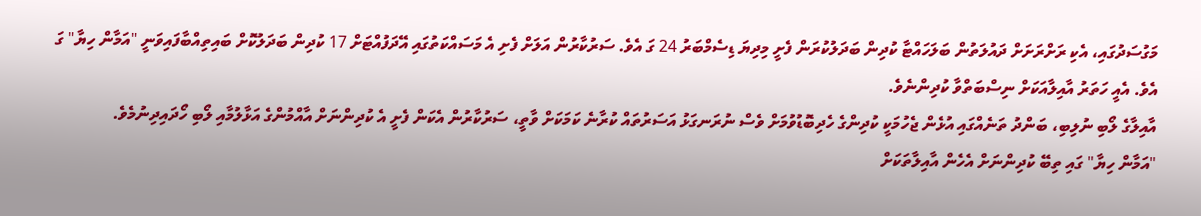މަގުސަދުގައި، އެކި ރަށްރަށަށް ދައުލަތުން ބަލަހައްޓާ ކުދިން ބަދަލުކުރަން ފެށީ މިދިޔަ ޑިސެމްބަރު 24 ގަ އެވެ. ސަރުކާރުން އަލަށް ފެށި އެ މަސައްކަތުގައި އޭދަފުއްޓަށް 17 ކުދިން ބަދަލުކޮށް ބައިތިއްބާފައިވަނީ "އަމާން ހިޔާ" ގަ އެވެ. އެއީ ހަތަރު އާއިލާއަކަށް ނިސްބަތްވާ ކުދިންނެވެ.
އާއިލާގެ ލޯބި ނުލިބި، ބަންދު ތަނެއްގައި އުޅެން ޖެހުމަކީ ކުދިންގެ ހެދިބޮޑުވުމަށް ވެސް ނުރަނގަޅު އަސަރުތައް ކުރާނެ ކަމަކަށް ވާތީ، ސަރުކާރުން އެކަން ފެށީ އެ ކުދިންނަށް އާއްމުންގެ އަޅާލުމާއި ލޯބި ހޯދައިދިނުމެވެ.
"އަމާން ހިޔާ" ގައި ތިބޭ ކުދިންނަށް އެހެން އާއިލާތަކަށް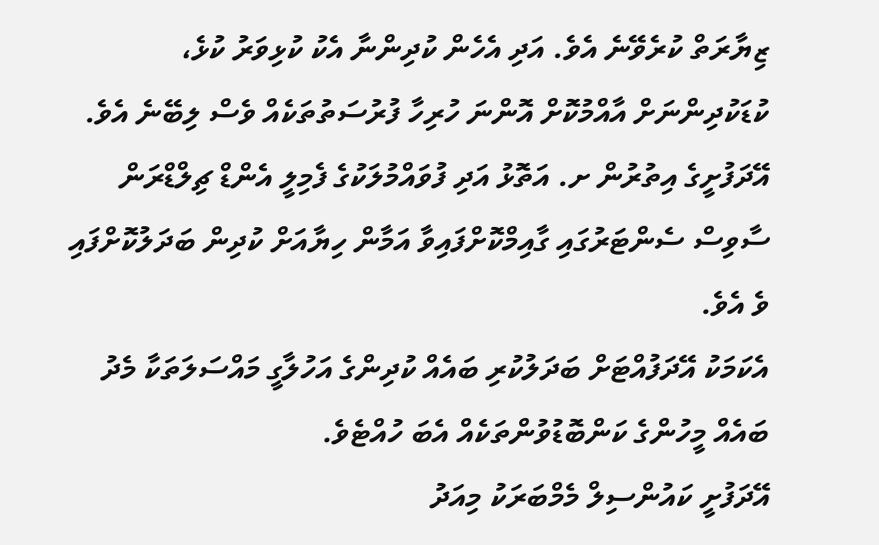ޒިޔާރަތް ކުރެވޭނެ އެވެ. އަދި އެހެން ކުދިންނާ އެކު ކުޅިވަރު ކުޅެ، ކުޑަކުދިންނަށް އާއްމުކޮށް އޮންނަ ހުރިހާ ފުރުސަތުތަކެއް ވެސް ލިބޭނެ އެވެ.
އޭދަފުށީގެ އިތުރުން ށ. އަތޮޅު އަދި ފުވައްމުލަކުގެ ފެމިލީ އެންޑް ޗިލްޑްރަން ސާވިސް ސެންޓަރުގައި ގާއިމްކޮށްފައިވާ އަމާން ހިޔާއަށް ކުދިން ބަދަލުކޮށްފައި ވެ އެވެ.
އެކަމަކު އޭދަފުއްޓަށް ބަދަލުކުރި ބައެއް ކުދިންގެ އަހުލާގީ މައްސަލަތަކާ މެދު ބައެއް މީހުންގެ ކަންބޮޑުވުންތަކެއް އެބަ ހުއްޓެވެ.
އޭދަފުށީ ކައުންސިލް މެމްބަރަކު މިއަދު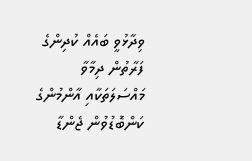ވިދާޅުވީ ބައެއް ކުދިންގެ ފަރާތުން ދިމާވާ މައްސަލަތަކާއި އާންމުންގެ ކަންބޮޑުވުން ޖެންޑާ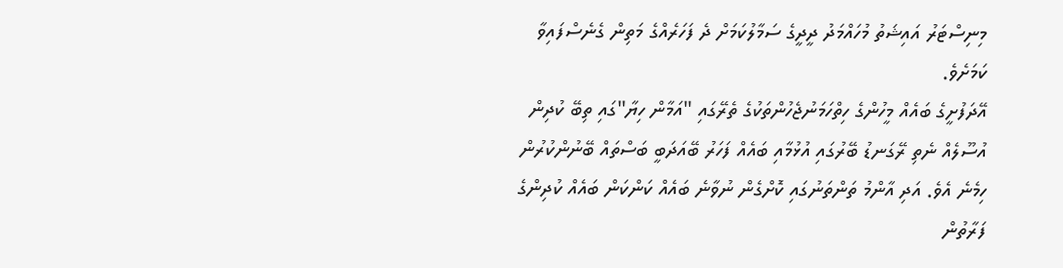މިނިސްޓަރު އައިޝަތު މުހައްމަދު ދީދީގެ ސަމާލުކަމަށް ދެ ފަހަރެއްގެ މަތިން ގެނެސްފައިވާ ކަމަށެވެ.
އޭދަފުށީގެ ބައެއް މީހުންގެ ހިތްހަމަނުޖެހުންތަކުގެ ތެރޭގައި "އަމާން ހިޔާ"ގައި ތިބޭ ކުދިން އުސޫލެއް ނެތި ރޭގަނޑު ބޭރުގައި އުޅުމާއި ބައެއް ފަހަރު ބޭއަދަބީ ބަސްތައް ބޭނުންކުރުން ހިމެނެ އެވެ. އަދި އާންމު ތަންތަނުގައި ކޮށްގެން ނުވާނެ ބައެއް ކަންކަން ބައެއް ކުދިންގެ ފަރާތުން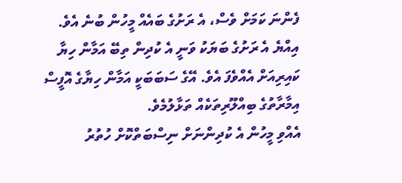ފެންނަ ކަމަށް ވެސް، އެ ރަށުގެ ބައެއް މީހުން ބުނެ އެވެ.
އިއްޔެ އެ ރަށުގެ ބަޔަކު ވަނީ އެ ކުދިން ތިބޭ އަމާން ހިޔާ ކައިރިއަށް އެއްވެފަ އެވެ. އޭގެ ސަބަބަކީ އަމާން ހިޔާގެ އޮފީސް އިމާރާތުގެ ބިއްލޫރިތަކެއް ތަޅާލުމެވެ.
އެއްވި މީހުން އެ ކުދިންނަށް ނިސްބަތްކޮށް ހުތުރު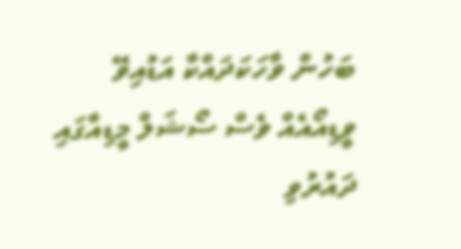ބަހުން ވާހަކަދައްކާ އަޑުއިވޭ ވީޑިއޯއެއް ވެސް ސޯޝަލް މީޑިއާގައި ދައުރުވި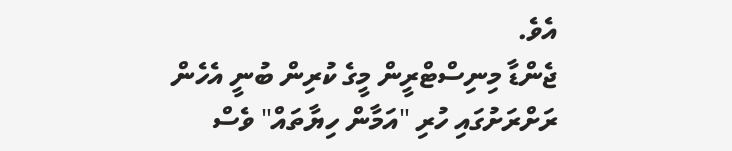އެވެ.
ޖެންޑާ މިނިސްޓްރީން މީގެ ކުރިން ބުނީ އެހެން ރަށްރަށުގައި ހުރި "އަމާން ހިޔާތައް" ވެސް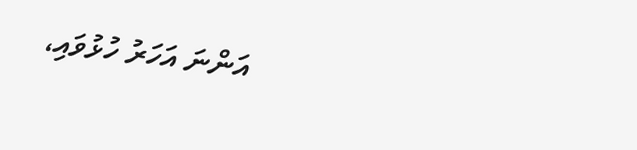އަންނަ އަހަރު ހުޅުވައި،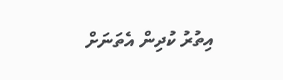އިތުރު ކުދިން އެތަނަށް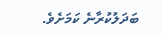ބަދަލުކުރާނެ ކަމަށެވެ.